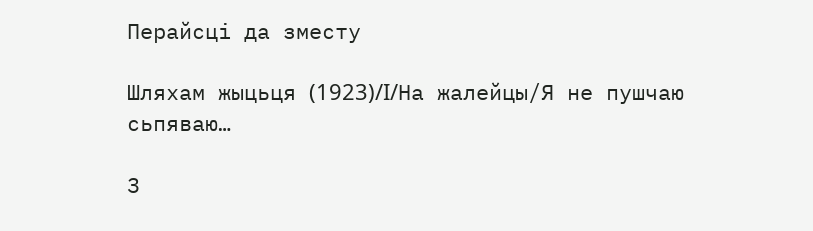Перайсці да зместу

Шляхам жыцьця (1923)/I/На жалейцы/Я не пушчаю сьпяваю…

З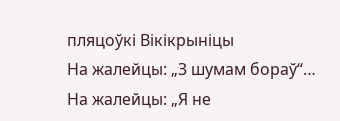пляцоўкі Вікікрыніцы
На жалейцы: „З шумам бораў“… На жалейцы: „Я не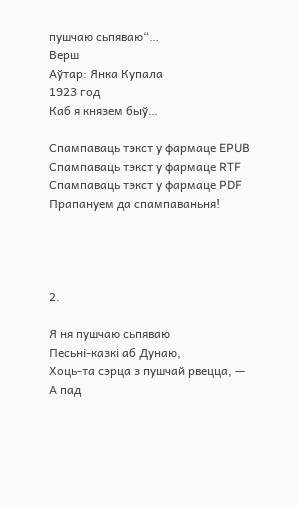пушчаю сьпяваю“…
Верш
Аўтар: Янка Купала
1923 год
Каб я князем быў…

Спампаваць тэкст у фармаце EPUB Спампаваць тэкст у фармаце RTF Спампаваць тэкст у фармаце PDF Прапануем да спампаваньня!




2.

Я ня пушчаю сьпяваю
Песьні-казкі аб Дунаю,
Хоць-та сэрца з пушчай рвецца, —
А пад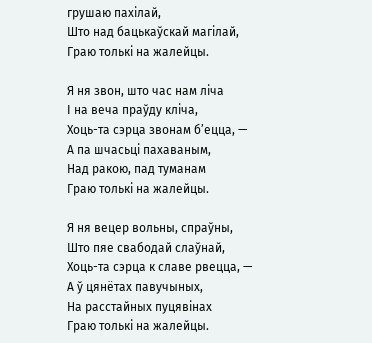грушаю пахілай,
Што над бацькаўскай магілай,
Граю толькі на жалейцы.

Я ня звон, што час нам ліча
І на веча праўду кліча,
Хоць-та сэрца звонам б’ецца, —
А па шчасьці пахаваным,
Над ракою, пад туманам
Граю толькі на жалейцы.

Я ня вецер вольны, спраўны,
Што пяе свабодай слаўнай,
Хоць-та сэрца к славе рвецца, —
А ў цянётах павучыных,
На расстайных пуцявінах
Граю толькі на жалейцы.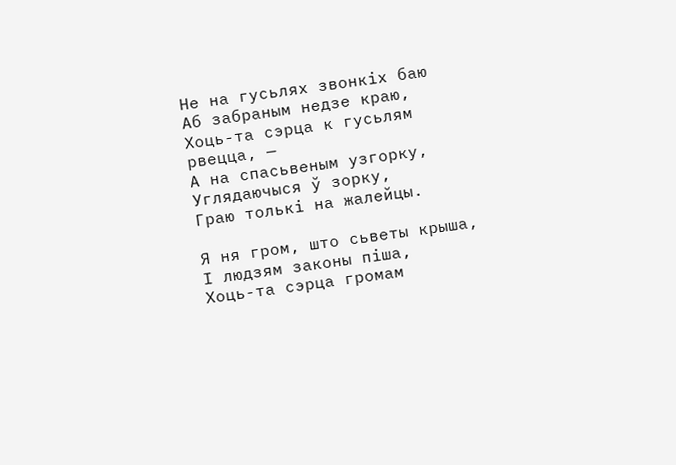Не на гусьлях звонкіх баю
Аб забраным недзе краю,
Хоць-та сэрца к гусьлям рвецца, —
А на спасьвеным узгорку,
Углядаючыся ў зорку,
Граю толькі на жалейцы.

Я ня гром, што сьветы крыша,
І людзям законы піша,
Хоць-та сэрца громам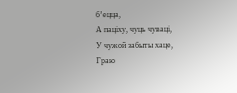б’ецца,
А паціху, чуць чуваці,
У чужой забыты хаце,
Граю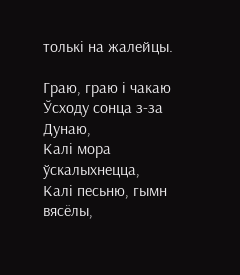толькі на жалейцы.

Граю, граю і чакаю
Ўсходу сонца з-за Дунаю,
Калі мора ўскалыхнецца,
Калі песьню, гымн вясёлы,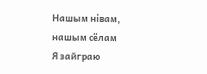Нашым нівам, нашым сёлам
Я зайграю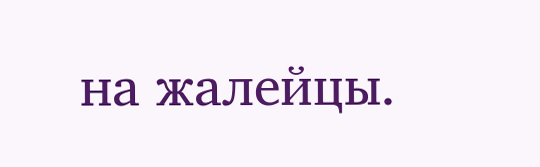на жалейцы.